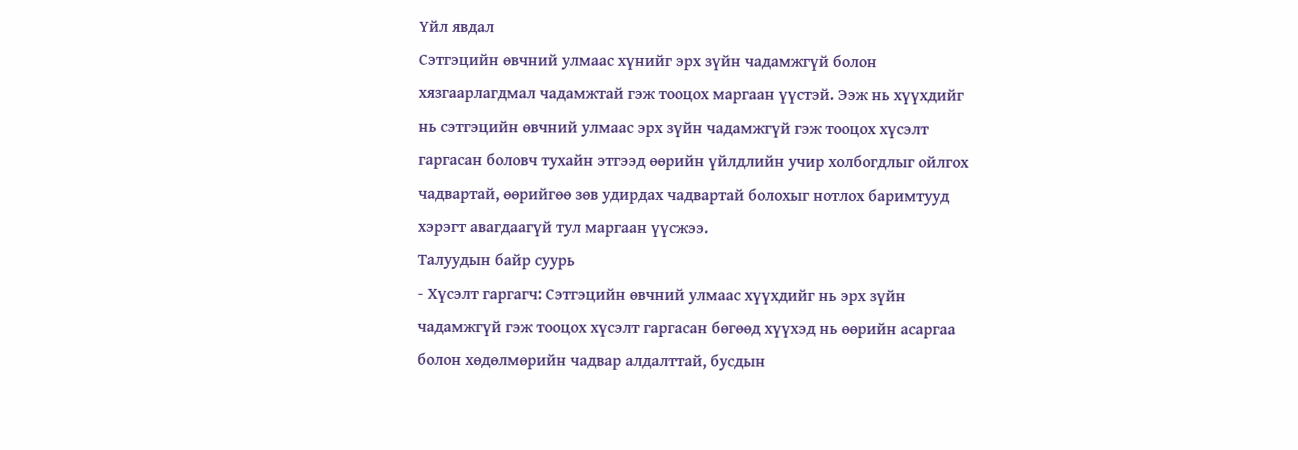Үйл явдал
Сэтгэцийн өвчний улмаас хүнийг эрх зүйн чадамжгүй болон хязгаарлагдмал чадамжтай гэж тооцох маргаан үүстэй. Ээж нь хүүхдийг нь сэтгэцийн өвчний улмаас эрх зүйн чадамжгүй гэж тооцох хүсэлт гаргасан боловч тухайн этгээд өөрийн үйлдлийн учир холбогдлыг ойлгох чадвартай, өөрийгөө зөв удирдах чадвартай болохыг нотлох баримтууд хэрэгт авагдаагүй тул маргаан үүсжээ.
Талуудын байр суурь
- Хүсэлт гаргагч: Сэтгэцийн өвчний улмаас хүүхдийг нь эрх зүйн чадамжгүй гэж тооцох хүсэлт гаргасан бөгөөд хүүхэд нь өөрийн асаргаа болон хөдөлмөрийн чадвар алдалттай, бусдын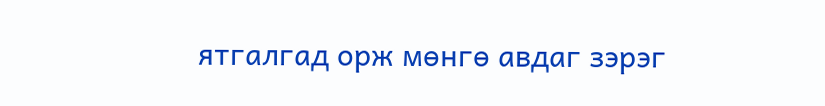ятгалгад орж мөнгө авдаг зэрэг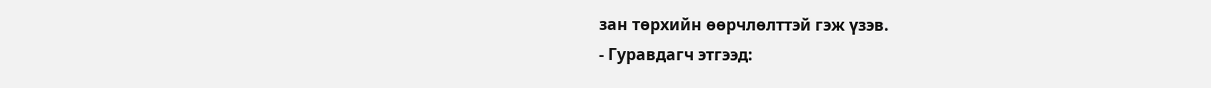зан төрхийн өөрчлөлттэй гэж үзэв.
- Гуравдагч этгээд: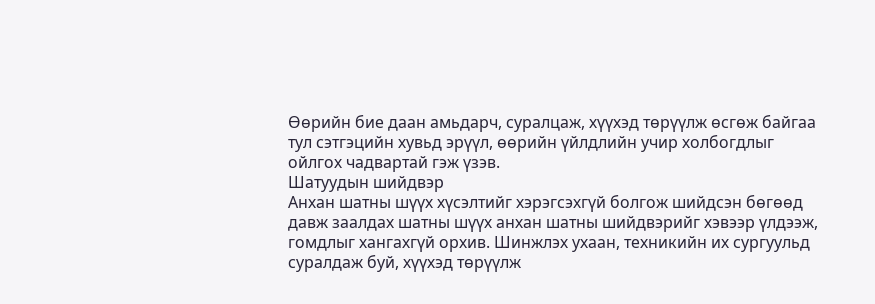Өөрийн бие даан амьдарч, суралцаж, хүүхэд төрүүлж өсгөж байгаа тул сэтгэцийн хувьд эрүүл, өөрийн үйлдлийн учир холбогдлыг ойлгох чадвартай гэж үзэв.
Шатуудын шийдвэр
Анхан шатны шүүх хүсэлтийг хэрэгсэхгүй болгож шийдсэн бөгөөд давж заалдах шатны шүүх анхан шатны шийдвэрийг хэвээр үлдээж, гомдлыг хангахгүй орхив. Шинжлэх ухаан, техникийн их сургуульд суралдаж буй, хүүхэд төрүүлж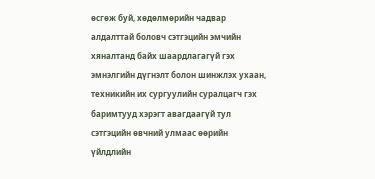өсгөж буй, хөдөлмөрийн чадвар алдалттай боловч сэтгэцийн эмчийн хяналтанд байх шаардлагагүй гэх эмнэлгийн дүгнэлт болон шинжлэх ухаан, техникийн их сургуулийн суралцагч гэх баримтууд хэрэгт авагдаагүй тул сэтгэцийн өвчний улмаас өөрийн үйлдлийн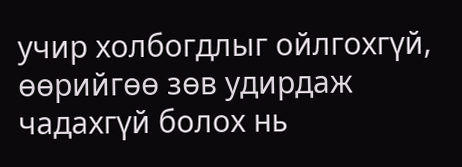учир холбогдлыг ойлгохгүй, өөрийгөө зөв удирдаж чадахгүй болох нь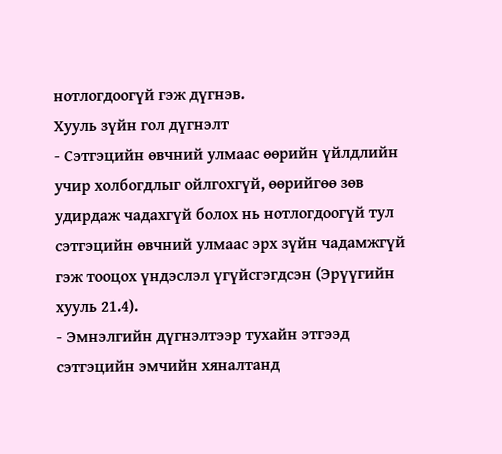нотлогдоогүй гэж дүгнэв.
Хууль зүйн гол дүгнэлт
- Сэтгэцийн өвчний улмаас өөрийн үйлдлийн учир холбогдлыг ойлгохгүй, өөрийгөө зөв удирдаж чадахгүй болох нь нотлогдоогүй тул сэтгэцийн өвчний улмаас эрх зүйн чадамжгүй гэж тооцох үндэслэл үгүйсгэгдсэн (Эрүүгийн хууль 21.4).
- Эмнэлгийн дүгнэлтээр тухайн этгээд сэтгэцийн эмчийн хяналтанд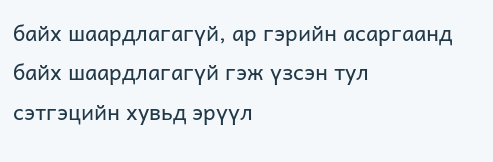байх шаардлагагүй, ар гэрийн асаргаанд байх шаардлагагүй гэж үзсэн тул сэтгэцийн хувьд эрүүл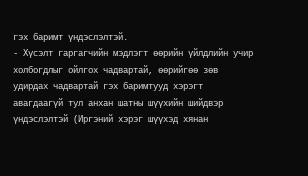гэх баримт үндэслэлтэй.
- Хүсэлт гаргагчийн мэдлэгт өөрийн үйлдлийн учир холбогдлыг ойлгох чадвартай, өөрийгөө зөв удирдах чадвартай гэх баримтууд хэрэгт авагдаагүй тул анхан шатны шүүхийн шийдвэр үндэслэлтэй (Иргэний хэрэг шүүхэд хянан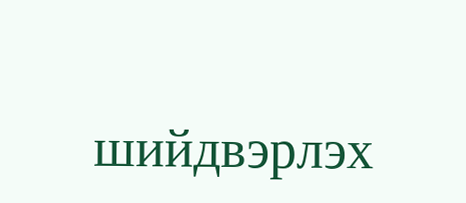шийдвэрлэх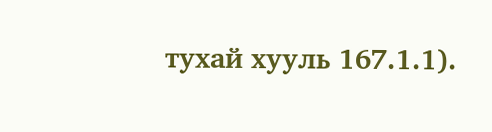тухай хууль 167.1.1).